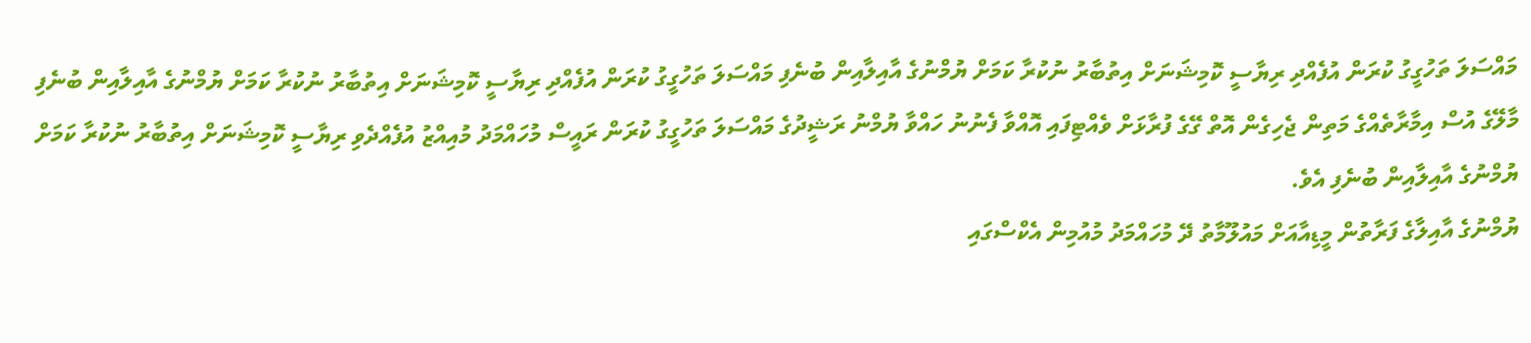މައްސަލަ ތަހުގީގު ކުރަން އުފެއްދި ރިޔާސީ ކޮމިޝަނަށް އިތުބާރު ނުކުރާ ކަމަށް ޔުމްނުގެ އާއިލާއިން ބުނެފި މައްސަލަ ތަހުގީގު ކުރަން އުފެއްދި ރިޔާސީ ކޮމިޝަނަށް އިތުބާރު ނުކުރާ ކަމަށް ޔުމްނުގެ އާއިލާއިން ބުނެފި
މާލޭގެ އުސް އިމާރާތެއްގެ މަތިން ޖެހިގެން އޮތް ގޭގެ ފުރާޅަށް ވެއްޓިފައި އޮއްވާ ފެނުނު ހައްވާ ޔުމްނު ރަޝީދުގެ މައްސަލަ ތަހުގީގު ކުރަން ރައީސް މުހައްމަދު މުއިއްޒު އުފެއްދެވި ރިޔާސީ ކޮމިޝަނަށް އިތުބާރު ނުކުރާ ކަމަށް ޔުމްނުގެ އާއިލާއިން ބުނެފި އެވެ.
ޔުމްނުގެ އާއިލާގެ ފަރާތުން މީޑިއާއަށް މައުލޫމާތު ދޭ މުހައްމަދު މުއުމިން އެކްސްގައި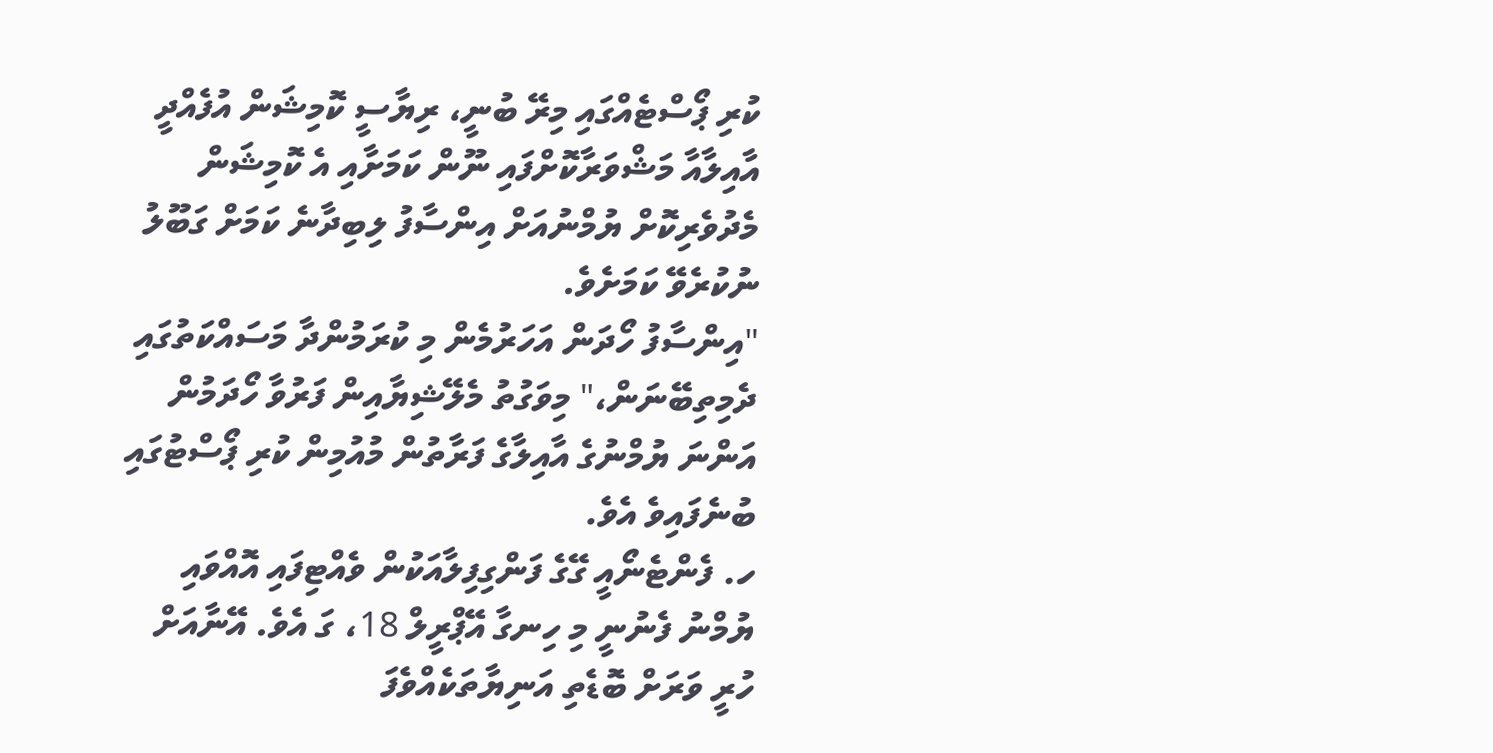ކުރި ޕޯސްޓެއްގައި މިރޭ ބުނީ، ރިޔާސީ ކޮމިޝަން އުފެއްދީ އާއިލާއާ މަޝްވަރާކޮށްފައި ނޫން ކަމަށާއި އެ ކޮމިޝަން މެދުވެރިކޮށް ޔުމްނުއަށް އިންސާފު ލިބިދާނެ ކަމަށް ގަބޫލު ނުކުރެވޭ ކަމަށެވެ.
"އިންސާފު ހޯދަން އަހަރުމެން މި ކުރަމުންދާ މަސައްކަތުގައި ދެމިތިބޭނަން،" މިވަގުތު މެލޭޝިޔާއިން ފަރުވާ ހޯދަމުން އަންނަ ޔުމްނުގެ އާއިލާގެ ފަރާތުން މުއުމިން ކުރި ޕޯސްޓުގައި ބުނެފައިވެ އެވެ.
ހ. ފެންޓެނޯއީ ގޭގެ ފަންގިފިލާއަކުން ވެއްޓިފައި އޮއްވައި ޔުމްނު ފެނުނީ މި ހިނގާ އޭޕްރީލް 18، ގަ އެވެ. އޭނާއަށް ހުރީ ވަރަށް ބޮޑެތި އަނިޔާތަކެއްވެފަ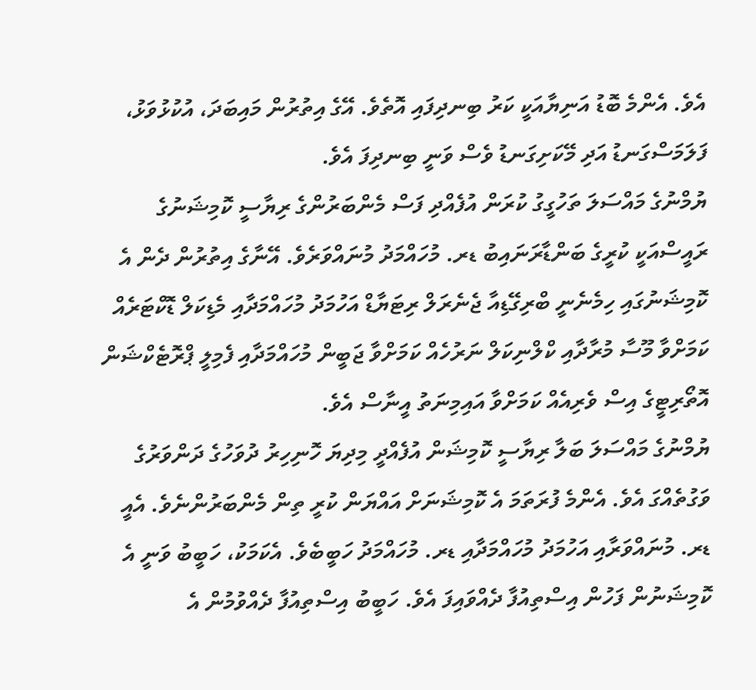އެވެ. އެންމެ ބޮޑު އަނިޔާއަކީ ކަރު ބިނދިފައި އޮތެވެ. އޭގެ އިތުރުން މައިބަދަ، އުކުޅުވަޅު، ފަލަމަސްގަނޑު އަދި މޭކަށިގަނޑު ވެސް ވަނީ ބިނދިފަ އެވެ.
ޔުމްނުގެ މައްސަލަ ތަހުގީގު ކުރަން އުފެއްދި ފަސް މެންބަރުންގެ ރިޔާސީ ކޮމިޝަނުގެ ރައީސްއަކީ ކުރީގެ ބަންޑާރަނައިބު ޑރ. މުހައްމަދު މުނައްވަރެވެ. އޭނާގެ އިތުރުން ދެން އެ ކޮމިޝަނުގައި ހިމެނެނީ ބްރިގޭޑިއާ ޖެނެރަލް ރިޓަޔާޑް އަހުމަދު މުހައްމަދާއި މެޑިކަލް ޑޮކްޓަރެއް ކަމަށްވާ މޫސާ މުރާދާއި ކްލްނިކަލް ނަރުހެއް ކަމަށްވާ ޖަބީން މުހައްމަދާއި ފެމިލީ ޕްރޮޓެކްޝަން އޮތޯރިޓީގެ އިސް ވެރިއެއް ކަމަށްވާ އައިމިނަތު އީނާސް އެވެ.
ޔުމްނުގެ މައްސަލަ ބަލާ ރިޔާސީ ކޮމިޝަން އުފެއްދީ މިދިޔަ ހޮނިހިރު ދުވަހުގެ ދަންވަރުގެ ވަގުތެއްގަ އެވެ. އެންމެ ފުރަތަމަ އެ ކޮމިޝަނަށް އައްޔަން ކުރީ ތިން މެންބަރުންނެވެ. އެއީ ޑރ. މުނައްވަރާއި އަހުމަދު މުހައްމަދާއި ޑރ. މުހައްމަދު ހަބީބެވެ. އެކަމަކު، ހަބީބު ވަނީ އެ ކޮމިޝަނުން ފަހުން އިސްތިއުފާ ދެއްވައިފަ އެވެ. ހަބީބު އިސްތިއުފާ ދެއްވުމުން އެ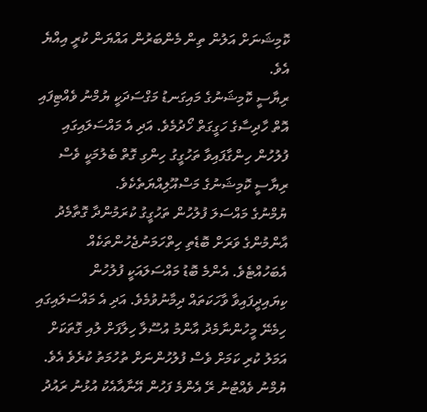ކޮމިޝަނަށް އަލުން ތިން މެންބަރުން އައްޔަން ކުރީ އިއްޔެ އެވެ.
ރިޔާސީ ކޮމިޝަނުގެ މައިގަނޑު މަގްސަދަކީ ޔުމްނު ވެއްޓިފައި އޮތް ހާދިސާގެ ހަގީގަތް ހޯދުމެވެ. އަދި އެ މައްސަލައިގައި ފުލުހުން ހިންގާފައިވާ ތަހުގީގު ހިންގި ގޮތް ބެލުމަކީ ވެސް ރިޔާސީ ކޮމިޝަނުގެ މަސްއޫލިއްޔަތެކެވެ.
ޔުމްނުގެ މައްސަލަ ފުލުހުން ތަހުގީގު ކުރަމުންދާ ގޮތާމެދު އާންމުންގެ ވަރަށް ބޮޑެތި ހިތްހަމަނުޖެހުންތަކެއް އެބަހުއްޓެވެ. އެންމެ ބޮޑު މައްސަލައަކީ ފުލުހުން ކިޔައިދީފައިވާ ވާހަކަތައް ދިމާނުވުމެވެ. އަދި އެ މައްސަލައިގައި ހިމެނޭ މީހުންނާމެދު އާންމު އުސޫލާ ހިލާފަށް ލުއި ގޮތަކަށް އަމަލު ކުރި ކަމަށް ވެސް ފުލުހުންނަށް ތުހުމަތު ކުރެވެ އެވެ.
ޔުމްނު ވެއްޓުނު ރޭ އެންމެ ފަހުން އޭނާއާއެކު އުޅުނު ރައުދު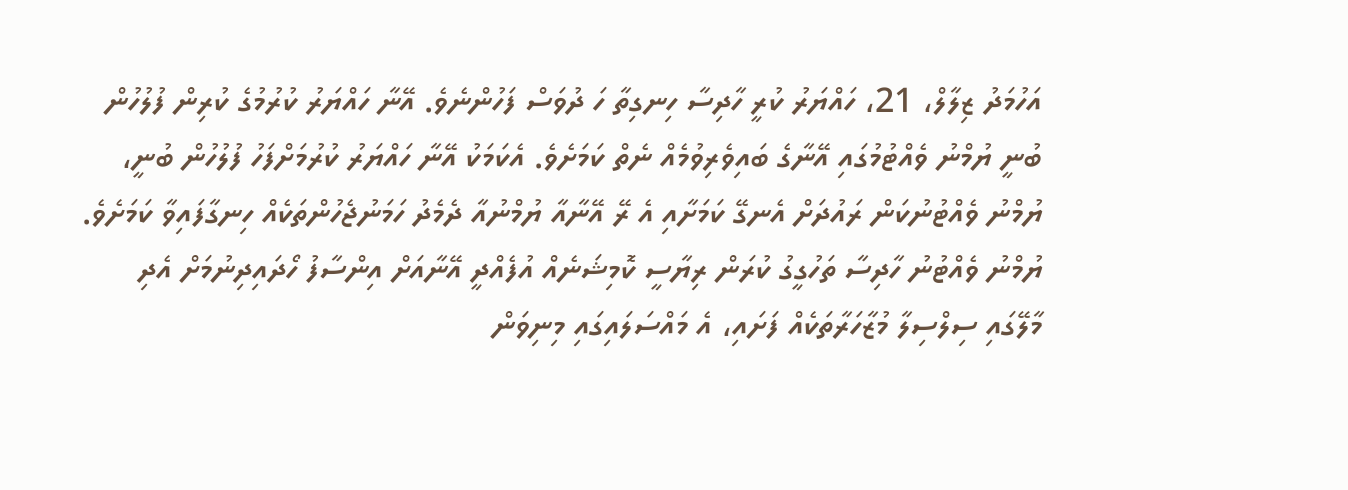އަހުމަދު ޒިލާލް، 21، ހައްޔަރު ކުރީ ހާދިސާ ހިނގިތާ ހަ ދުވަސް ފަހުންނެވެ. އޭނާ ހައްޔަރު ކުރުމުގެ ކުރިން ފުލުހުން ބުނީ ޔުމްނު ވެއްޓުމުގައި އޭނާގެ ބައިވެރިވުމެއް ނެތް ކަމަށެވެ. އެކަމަކު އޭނާ ހައްޔަރު ކުރުމަށްފަހު ފުލުހުން ބުނީ، ޔުމްނު ވެއްޓުނުކަން ރައުދަށް އެނގޭ ކަމަށާއި އެ ރޭ އޭނާއާ ޔުމްނުއާ ދެމެދު ހަމަނުޖެހުންތަކެއް ހިނގާފައިވާ ކަމަށެވެ.
ޔުމްނު ވެއްޓުނު ހާދިސާ ތަހުގީގު ކުރަން ރިޔާސީ ކޮމިޝަނެއް އުފެއްދީ އޭނާއަށް އިންސާފު ހޯދައިދިނުމަށް އެދި މާލޭގައި ސިލްސިލާ މުޒާހަރާތަކެއް ފަށައި، އެ މައްސަލައިގައި މިނިވަން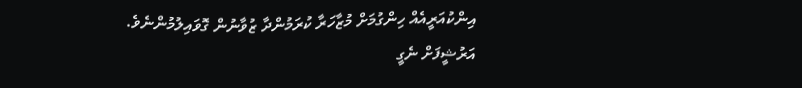އިންކުއަރީއެއް ހިންގުމަށް މުޒާހަރާ ކުރަމުންދާ ޒުވާނުން ގޮވައިލުމުންނެވެ.
އަރުޝީފަށް ނެގީ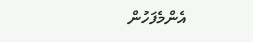އެންމެފަހުން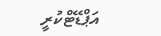އަޕްޑޭޓްކުރީ